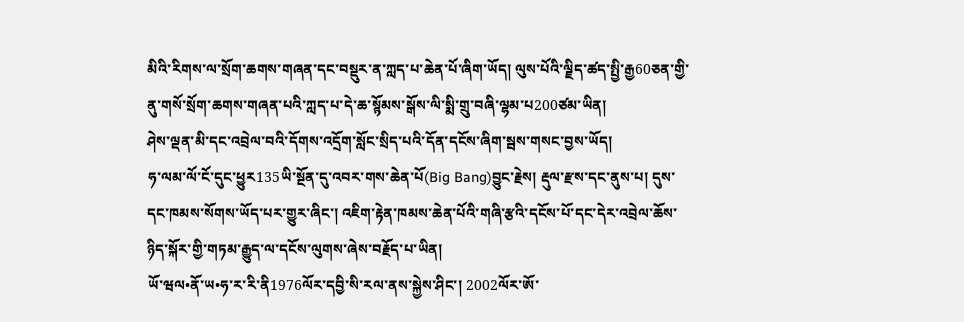མིའི་རིགས་ལ་སྲོག་ཆགས་གཞན་དང་བསྡུར་ན་ཀླད་པ་ཆེན་པོ་ཞིག་ཡོད། ལུས་པོའི་ལྗིད་ཚད་སྤྱི་རྒྱ60ཅན་གྱི་ནུ་གསོ་སྲོག་ཆགས་གཞན་པའི་ཀླད་པ་དེ་ཆ་སྙོམས་སྒོས་ལི་སྨི་གྲུ་བཞི་ལྷམ་པ200ཙམ་ཡིན།
ཤེས་ལྡན་མི་དང་འབྲེལ་བའི་དོགས་འདྲོག་སློང་སྲིད་པའི་དོན་དངོས་ཞིག་སྦས་གསང་བྱས་ཡོད།
ཧ་ལམ་ལོ་ངོ་དུང་ཕྱུར135ཡི་སྔོན་དུ་འབར་གས་ཆེན་པོ(Big Bang)བྱུང་རྗེས། རྡུལ་རྫས་དང་ནུས་པ། དུས་དང་ཁམས་སོགས་ཡོད་པར་གྱུར་ཞིང་། འཇིག་རྟེན་ཁམས་ཆེན་པོའི་གཞི་རྩའི་དངོས་པོ་དང་དེར་འབྲེལ་ཆོས་ཉིད་སྐོར་གྱི་གཏམ་རྒྱུད་ལ་དངོས་ལུགས་ཞེས་བརྗོད་པ་ཡིན།
ཡོ་ཝལ•ནོ་ཡ•ཧ་ར་རི་ནི1976ལོར་དབྱི་སི་རལ་ནས་སྐྱེས་ཤིང་། 2002ལོར་ཨོ་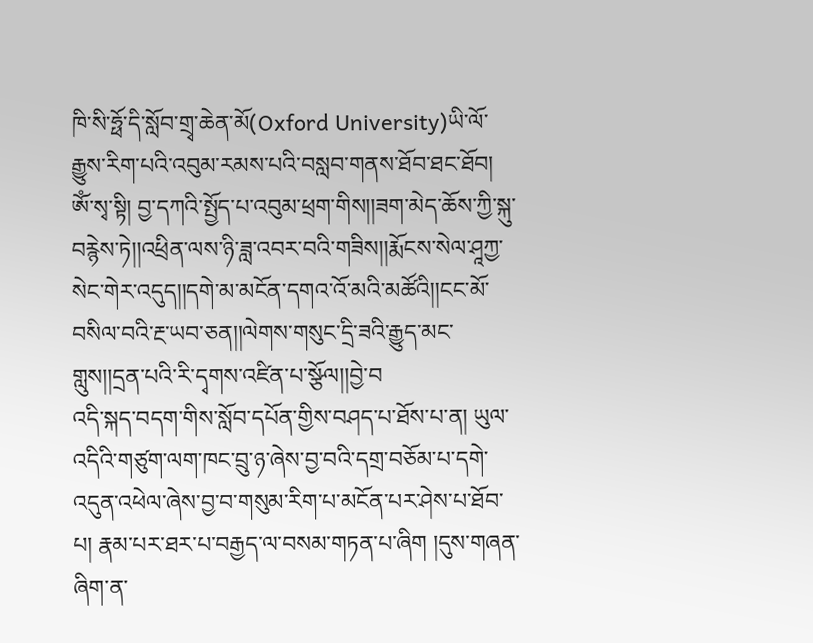ཁི་སི་ཧྥོ་དི་སློབ་གྲྭ་ཆེན་མོ(Oxford University)ཡི་ལོ་རྒྱུས་རིག་པའི་འབུམ་རམས་པའི་བསླབ་གནས་ཐོབ་ཐང་ཐོབ།
ཨོཾ་སྭ་སྟི། བྱ་དཀའི་སྤྱོད་པ་འབུམ་ཕྲག་གིས།།ཟག་མེད་ཆོས་ཀྱི་སྐུ་བརྙེས་ཏེ།།འཕྲིན་ལས་ཉི་ཟླ་འབར་བའི་གཟིས།།རྨོངས་སེལ་ཤཱཀྱ་སེང་གེར་འདུད།།དགེ་མ་མངོན་དགའ་འོ་མའི་མཚོའི།།ངང་མོ་བསིལ་བའི་རྔ་ཡབ་ཅན།།ལེགས་གསུང་དྲི་ཟའི་རྒྱུད་མང་གླུས།།དྲན་པའི་རི་དྭགས་འཛིན་པ་སྩོལ།།བྱེ་བ
འདི་སྐད་བདག་གིས་སློབ་དཔོན་གྱིས་བཤད་པ་ཐོས་པ་ན། ཡུལ་འདིའི་གཙུག་ལག་ཁང་བྲུ་ཉ་ཞེས་བྱ་བའི་དགྲ་བཅོམ་པ་དགེ་འདུན་འཕེལ་ཞེས་བྱ་བ་གསུམ་རིག་པ་མངོན་པར་ཤེས་པ་ཐོབ་པ། རྣམ་པར་ཐར་པ་བརྒྱད་ལ་བསམ་གཏན་པ་ཞིག །དུས་གཞན་ཞིག་ན་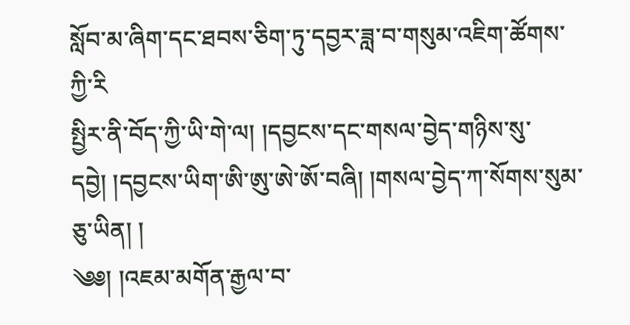སློབ་མ་ཞིག་དང་ཐབས་ཅིག་ཏུ་དབྱར་ཟླ་བ་གསུམ་འཇིག་ཚོགས་ཀྱི་རི
སྤྱིར་ནི་བོད་ཀྱི་ཡི་གེ་ལ། །དབྱངས་དང་གསལ་བྱེད་གཉིས་སུ་དབྱེ། །དབྱངས་ཡིག་ཨི་ཨུ་ཨེ་ཨོ་བཞི། །གསལ་བྱེད་ཀ་སོགས་སུམ་ཅུ་ཡིན། །
༄༅། །འཇམ་མགོན་རྒྱལ་བ་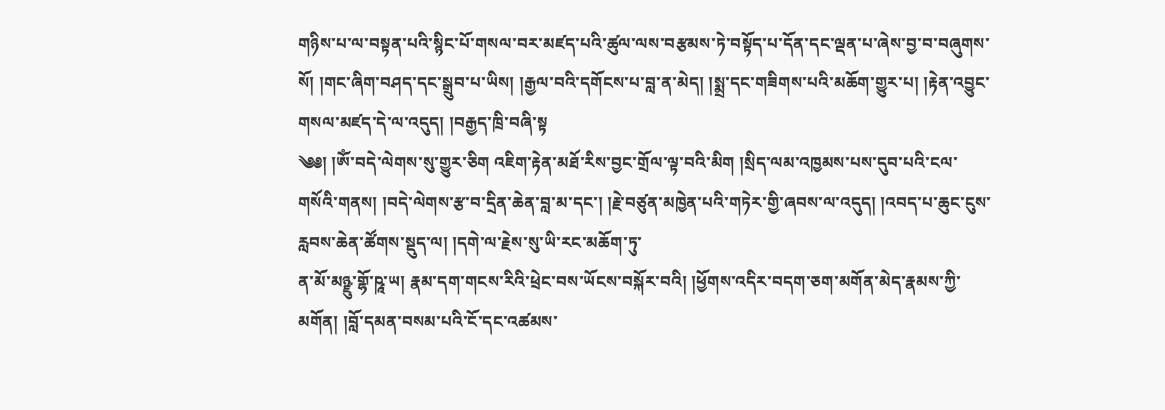གཉིས་པ་ལ་བསྟན་པའི་སྙིང་པོ་གསལ་བར་མཛད་པའི་ཚུལ་ལས་བརྩམས་ཏེ་བསྟོད་པ་དོན་དང་ལྡན་པ་ཞེས་བྱ་བ་བཞུགས་སོ། །གང་ཞིག་བཤད་དང་སྒྲུབ་པ་ཡིས། །རྒྱལ་བའི་དགོངས་པ་བླ་ན་མེད། །སྨྲ་དང་གཟིགས་པའི་མཆོག་གྱུར་པ། །རྟེན་འབྱུང་གསལ་མཛད་དེ་ལ་འདུད། །བརྒྱད་ཁྲི་བཞི་སྟ
༄༅། །ༀ་བདེ་ལེགས་སུ་གྱུར་ཅིག འཇིག་རྟེན་མཐོ་རིས་བྱང་གྲོལ་ལྟ་བའི་མིག །སྲིད་ལམ་འཁྱམས་པས་དུབ་པའི་ངལ་གསོའི་གནས། །བདེ་ལེགས་རྩ་བ་དྲིན་ཆེན་བླ་མ་དང་། །རྗེ་བཙུན་མཁྱེན་པའི་གཏེར་གྱི་ཞབས་ལ་འདུད། །འབད་པ་ཆུང་ངུས་རླབས་ཆེན་ཚོགས་སྡུད་ལ། །དགེ་ལ་རྗེས་སུ་ཡི་རང་མཆོག་ཏུ་
ན་མོ་མཉྫུ་གྷོ་ཥཱ་ཡ། རྣམ་དག་གངས་རིའི་ཕྲེང་བས་ཡོངས་བསྐོར་བའི། །ཕྱོགས་འདིར་བདག་ཅག་མགོན་མེད་རྣམས་ཀྱི་མགོན། །བློ་དམན་བསམ་པའི་ངོ་དང་འཚམས་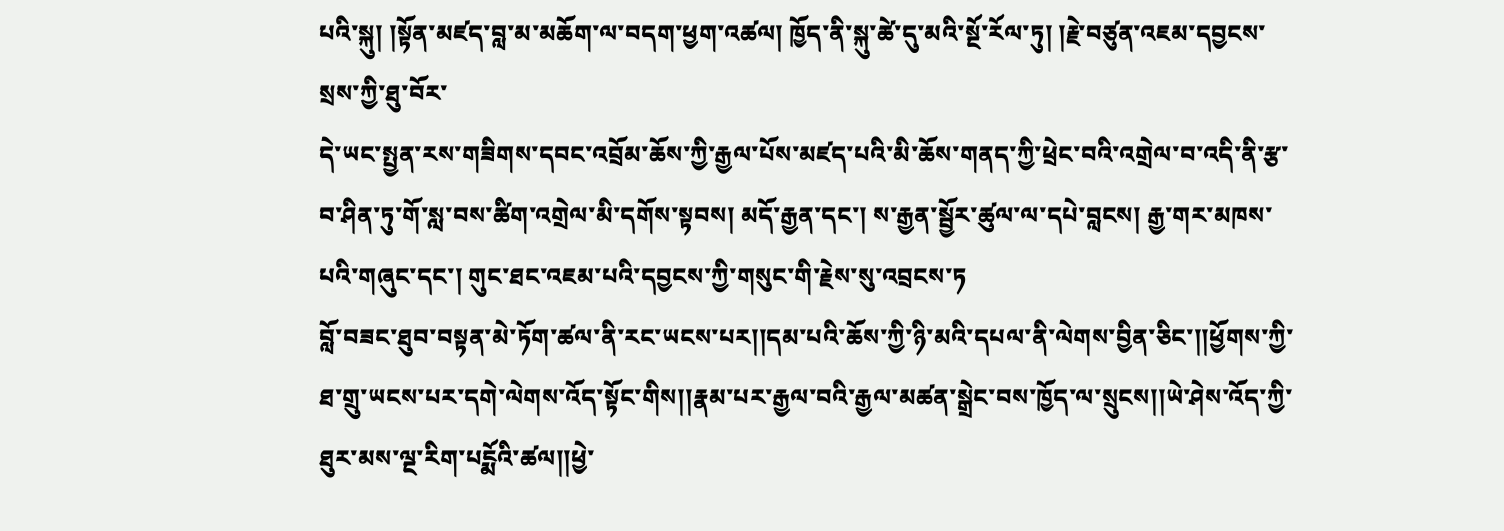པའི་སྐུ། །སྟོན་མཛད་བླ་མ་མཆོག་ལ་བདག་ཕྱག་འཚལ། ཁྱོད་ནི་སྐུ་ཚེ་དུ་མའི་སྔོ་རོལ་ཏུ། །རྗེ་བཙུན་འཇམ་དབྱངས་སྲས་ཀྱི་ཐུ་བོར་
དེ་ཡང་སྤྱན་རས་གཟིགས་དབང་འབྲོམ་ཆོས་ཀྱི་རྒྱལ་པོས་མཛད་པའི་མི་ཆོས་གནད་ཀྱི་ཕྲེང་བའི་འགྲེལ་བ་འདི་ནི་རྩ་བ་ཤིན་ཏུ་གོ་སླ་བས་ཚིག་འགྲེལ་མི་དགོས་སྟབས། མདོ་རྒྱན་དང་། ས་རྒྱན་སྦྱོར་ཚུལ་ལ་དཔེ་བླངས། རྒྱ་གར་མཁས་པའི་གཞུང་དང་། གུང་ཐང་འཇམ་པའི་དབྱངས་ཀྱི་གསུང་གི་རྗེས་སུ་འབྲངས་ཏ
བློ་བཟང་ཐུབ་བསྟན་མེ་ཏོག་ཚལ་ནི་རང་ཡངས་པར།།དམ་པའི་ཆོས་ཀྱི་ཉི་མའི་དཔལ་ནི་ལེགས་བྱིན་ཅིང་།།ཕྱོགས་ཀྱི་ཐ་གྲུ་ཡངས་པར་དགེ་ལེགས་འོད་སྟོང་གིས།།རྣམ་པར་རྒྱལ་བའི་རྒྱལ་མཚན་སྒྲེང་བས་ཁྱོད་ལ་སྲུངས།།ཡེ་ཤེས་འོད་ཀྱི་ཐུར་མས་ལྔ་རིག་པངྨོའི་ཚལ།།ཕྱེ་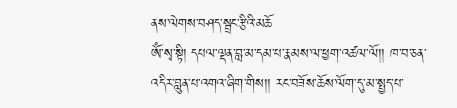ནས་ལེགས་བཤད་སྦྲང་རྩིའི་མཆོ
ཨོཾ་སྭ་སྟི། དཔལ་ལྡན་བླ་མ་དམ་པ་རྣམས་ལ་ཕྱག་འཚལ་ལོ།། ཁ་བ་ཅན་འདིར་བླུན་པ་འགའ་ཞིག་གིས།། རང་བཟོས་ཆོས་ལོག་དུ་མ་སྤྱད་པ་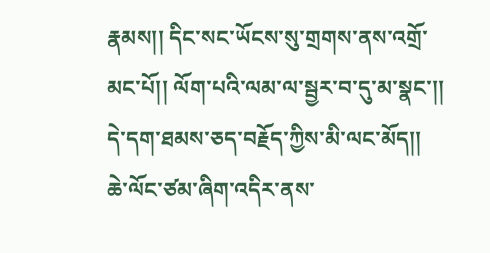རྣམས།། དིང་སང་ཡོངས་སུ་གྲགས་ནས་འགྲོ་མང་པོ།། ལོག་པའི་ལམ་ལ་སྦྱར་བ་དུ་མ་སྣང་།། དེ་དག་ཐམས་ཅད་བརྗོད་ཀྱིས་མི་ལང་མོད།། ཆེ་ལོང་ཙམ་ཞིག་འདིར་ནས་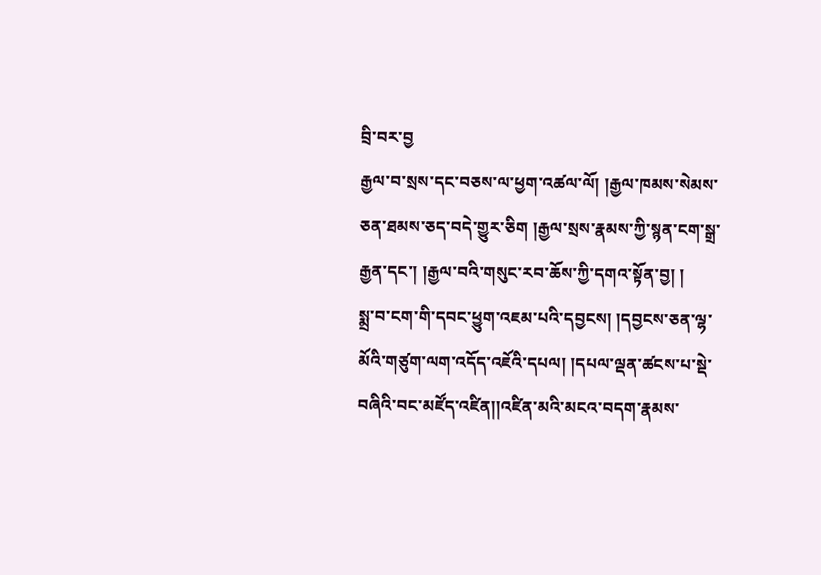བྲི་བར་བྱ
རྒྱལ་བ་སྲས་དང་བཅས་ལ་ཕྱག་འཚལ་ལོ། །རྒྱལ་ཁམས་སེམས་ཅན་ཐམས་ཅད་བདེ་གྱུར་ཅིག །རྒྱལ་སྲས་རྣམས་ཀྱི་སྙན་ངག་སྒྲ་རྒྱན་དང་། །རྒྱལ་བའི་གསུང་རབ་ཆོས་ཀྱི་དགའ་སྟོན་བྱ། །
སྨྲ་བ་ངག་གི་དབང་ཕྱུག་འཇམ་པའི་དབྱངས། །དབྱངས་ཅན་ལྷ་མོའི་གཙུག་ལག་འདོད་འཇོའི་དཔལ། །དཔལ་ལྡན་ཚངས་པ་སྡེ་བཞིའི་བང་མཛོད་འཛིན།།འཛིན་མའི་མངའ་བདག་རྣམས་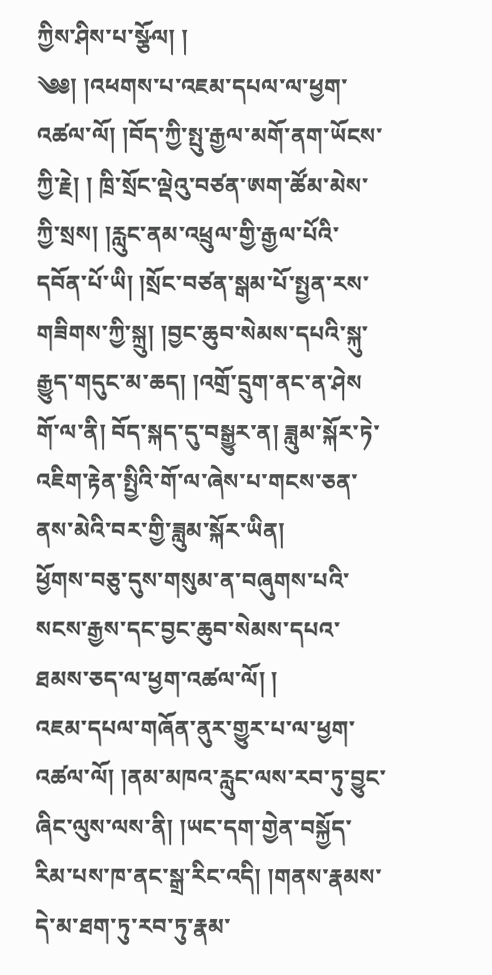ཀྱིས་ཤིས་པ་སྩོལ། །
༄༅། །འཕགས་པ་འཇམ་དཔལ་ལ་ཕྱག་འཚལ་ལོ། །བོད་ཀྱི་སྤུ་རྒྱལ་མགོ་ནག་ཡོངས་ཀྱི་རྗེ། ། ཁྲི་སྲོང་ལྡེའུ་བཙན་ཨག་ཚོམ་མེས་ཀྱི་སྲས། །རླུང་ནམ་འཕྲུལ་གྱི་རྒྱལ་པོའི་དབོན་པོ་ཡི། །སྲོང་བཙན་སྒམ་པོ་སྤྱན་རས་གཟིགས་ཀྱི་སྐྲུ། །བྱང་ཆུབ་སེམས་དཔའི་སྐུ་རྒྱུད་གདུང་མ་ཆད། །འགྲོ་དྲུག་ནང་ན་ཤེས
གོ་ལ་ནི། བོད་སྐད་དུ་བསྒྱུར་ན། ཟླུམ་སྐོར་ཏེ་འཇིག་རྟེན་སྤྱིའི་གོ་ལ་ཞེས་པ་གངས་ཅན་ནས་མེའི་བར་གྱི་ཟླུམ་སྐོར་ཡིན།
ཕྱོགས་བཅུ་དུས་གསུམ་ན་བཞུགས་པའི་སངས་རྒྱས་དང་བྱང་ཆུབ་སེམས་དཔའ་ཐམས་ཅད་ལ་ཕྱག་འཚལ་ལོ། །
འཇམ་དཔལ་གཞོན་ནུར་གྱུར་པ་ལ་ཕྱག་འཚལ་ལོ། །ནམ་མཁའ་རླུང་ལས་རབ་ཏུ་བྱུང་ཞིང་ལུས་ལས་ནི། །ཡང་དག་གྱེན་བསྐྱོད་རིམ་པས་ཁ་ནང་སྒྲ་རིང་འདི། །གནས་རྣམས་དེ་མ་ཐག་ཏུ་རབ་ཏུ་རྣམ་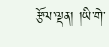རྩོལ་ལྡན། །ཡི་གེ་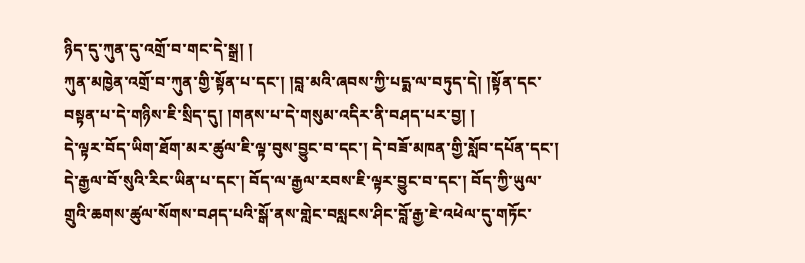ཉིད་དུ་ཀུན་དུ་འགྲོ་བ་གང་དེ་སྒྲ། །
ཀུན་མཁྱེན་འགྲོ་བ་ཀུན་གྱི་སྟོན་པ་དང་། །བླ་མའི་ཞབས་ཀྱི་པདྨ་ལ་བཏུད་དེ། །སྟོན་དང་བསྟན་པ་དེ་གཉིས་ཇི་སྲིད་དུ། །གནས་པ་དེ་གསུམ་འདིར་ནི་བཤད་པར་བྱ། །
དེ་ལྟར་བོད་ཡིག་ཐོག་མར་ཚུལ་ཇི་ལྟ་བུས་བྱུང་བ་དང་། དེ་བཟོ་མཁན་གྱི་སློབ་དཔོན་དང་། དེ་རྒྱལ་བོ་སུའི་རིང་ཡིན་པ་དང་། བོད་ལ་རྒྱལ་རབས་ཇི་ལྟར་བྱུང་བ་དང་། བོད་ཀྱི་ཡུལ་གྲུའི་ཆགས་ཚུལ་སོགས་བཤད་པའི་སྒོ་ནས་གླེང་བསླངས་ཤིང་བློ་རྒྱ་ཇེ་འཕེལ་དུ་གཏོང་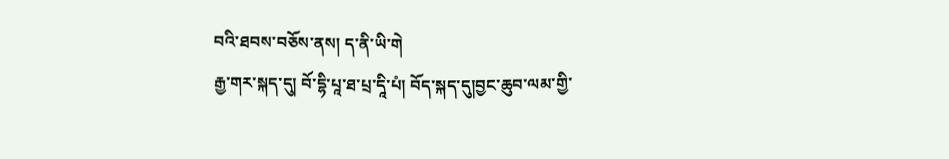བའི་ཐབས་བཅོས་ནས། ད་ནི་ཡི་གེ
རྒྱ་གར་སྐད་དུ། བོ་དྷི་པཱ་ཐ་པྲ་དཱི་པཾ། བོད་སྐད་དུ།བྱང་ཆུབ་ལམ་གྱི་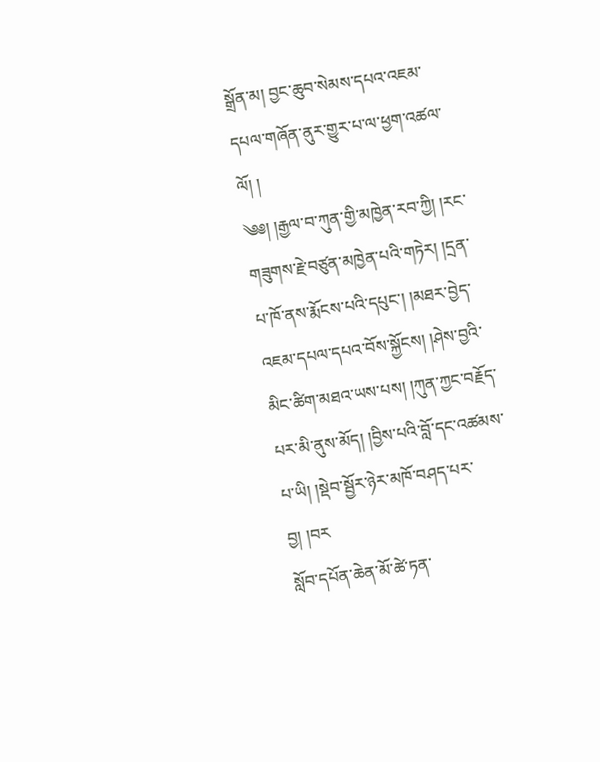སྒྲོན་མ། བྱང་ཆུབ་སེམས་དཔའ་འཇམ་དཔལ་གཞོན་ནུར་གྱུར་པ་ལ་ཕྱག་འཚལ་ལོ། །
༄༅། །རྒྱལ་བ་ཀུན་གྱི་མཁྱེན་རབ་ཀྱི། །རང་གཟུགས་རྗེ་བཙུན་མཁྱེན་པའི་གཏེར། །དྲན་པ་ཁོ་ནས་རྨོངས་པའི་དཔུང་། །མཐར་བྱེད་འཇམ་དཔལ་དཔའ་བོས་སྐྱོངས། །ཤེས་བྱའི་མིང་ཚིག་མཐའ་ཡས་པས། །ཀུན་ཀྱང་བརྗོད་པར་མི་ནུས་མོད། །བྱིས་པའི་བློ་དང་འཚམས་པ་ཡི། །སྡེབ་སྦྱོར་ཉེར་མཁོ་བཤད་པར་བྱ། །བར
སློབ་དཔོན་ཆེན་མོ་ཚེ་ཏན་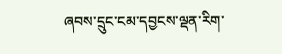ཞབས་དྲུང་ངམ་དབྱངས་ལྡན་རིག་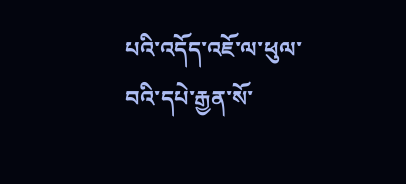པའི་འདོད་འཇོ་ལ་ཕུལ་བའི་དཔེ་རྒྱན་སོ་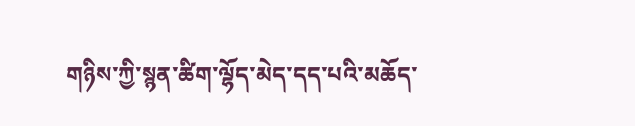གཉིས་ཀྱི་སྙན་ཚིག་ལྷོད་མེད་དད་པའི་མཆོད་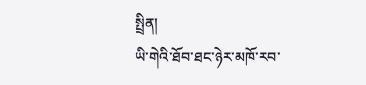སྤྲིན།
ཡི་གེའི་ཐོབ་ཐང་ཉེར་མཁོ་རབ་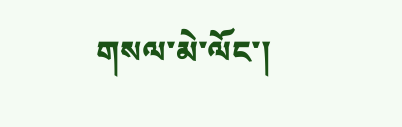གསལ་མེ་ལོང་།